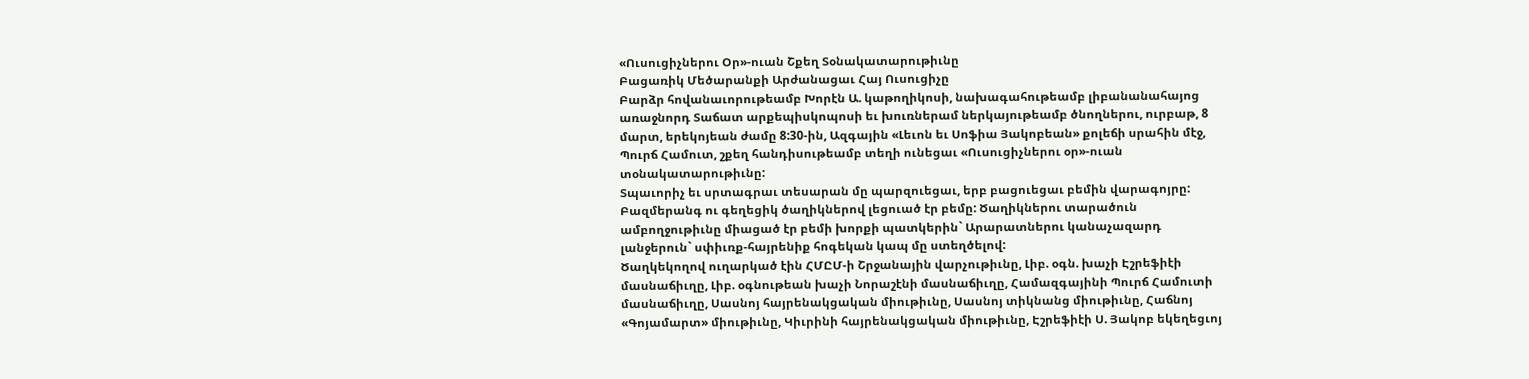«Ուսուցիչներու Օր»-ուան Շքեղ Տօնակատարութիւնը
Բացառիկ Մեծարանքի Արժանացաւ Հայ Ուսուցիչը
Բարձր հովանաւորութեամբ Խորէն Ա. կաթողիկոսի, նախագահութեամբ լիբանանահայոց առաջնորդ Տաճատ արքեպիսկոպոսի եւ խուռներամ ներկայութեամբ ծնողներու, ուրբաթ, 8 մարտ, երեկոյեան ժամը 8:30-ին, Ազգային «Լեւոն եւ Սոֆիա Յակոբեան» քոլեճի սրահին մէջ, Պուրճ Համուտ, շքեղ հանդիսութեամբ տեղի ունեցաւ «Ուսուցիչներու օր»-ուան տօնակատարութիւնը:
Տպաւորիչ եւ սրտագրաւ տեսարան մը պարզուեցաւ, երբ բացուեցաւ բեմին վարագոյրը: Բազմերանգ ու գեղեցիկ ծաղիկներով լեցուած էր բեմը: Ծաղիկներու տարածուն ամբողջութիւնը միացած էր բեմի խորքի պատկերին` Արարատներու կանաչազարդ լանջերուն` սփիւռք-հայրենիք հոգեկան կապ մը ստեղծելով:
Ծաղկեկողով ուղարկած էին ՀՄԸՄ-ի Շրջանային վարչութիւնը, Լիբ. օգն. խաչի Էշրեֆիէի մասնաճիւղը, Լիբ. օգնութեան խաչի Նորաշէնի մասնաճիւղը, Համազգայինի Պուրճ Համուտի մասնաճիւղը, Սասնոյ հայրենակցական միութիւնը, Սասնոյ տիկնանց միութիւնը, Հաճնոյ «Գոյամարտ» միութիւնը, Կիւրինի հայրենակցական միութիւնը, Էշրեֆիէի Ս. Յակոբ եկեղեցւոյ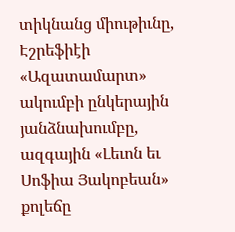տիկնանց միութիւնը, Էշրեֆիէի «Ազատամարտ» ակումբի ընկերային յանձնախումբը, ազգային «Լեւոն եւ Սոֆիա Յակոբեան» քոլեճը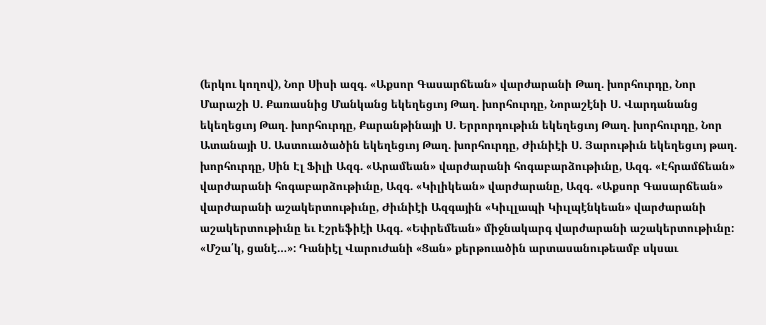(երկու կողով), Նոր Սիսի ազգ. «Աքսոր Գասարճեան» վարժարանի Թաղ. խորհուրդը, Նոր Մարաշի Ս. Քառասնից Մանկանց եկեղեցւոյ Թաղ. խորհուրդը, Նորաշէնի Ս. Վարդանանց եկեղեցւոյ Թաղ. խորհուրդը, Քարանթինայի Ս. Երրորդութիւն եկեղեցւոյ Թաղ. խորհուրդը, Նոր Ատանայի Ս. Աստուածածին եկեղեցւոյ Թաղ. խորհուրդը, Ժիւնիէի Ս. Յարութիւն եկեղեցւոյ թաղ. խորհուրդը, Սին Էլ Ֆիլի Ազգ. «Արամեան» վարժարանի հոգաբարձութիւնը, Ազգ. «Էհրամճեան» վարժարանի հոգաբարձութիւնը, Ազգ. «Կիլիկեան» վարժարանը, Ազգ. «Աքսոր Գասարճեան» վարժարանի աշակերտութիւնը, Ժիւնիէի Ազգային «Կիւլլապի Կիւլպէնկեան» վարժարանի աշակերտութիւնը եւ Էշրեֆիէի Ազգ. «Եփրեմեան» միջնակարգ վարժարանի աշակերտութիւնը:
«Մշա՛կ, ցանէ…»: Դանիէլ Վարուժանի «Ցան» քերթուածին արտասանութեամբ սկսաւ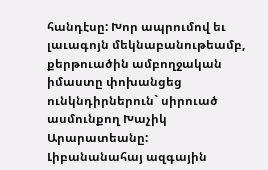հանդէսը: Խոր ապրումով եւ լաւագոյն մեկնաբանութեամբ, քերթուածին ամբողջական իմաստը փոխանցեց ունկնդիրներուն` սիրուած ասմունքող Խաչիկ Արարատեանը:
Լիբանանահայ ազգային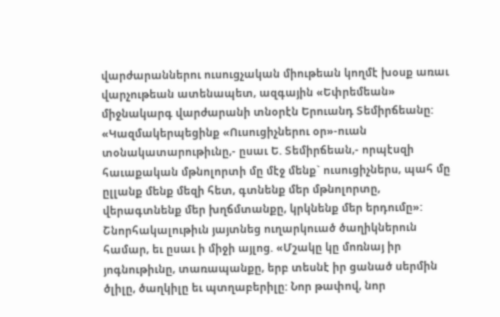վարժարաններու ուսուցչական միութեան կողմէ խօսք առաւ վարչութեան ատենապետ, ազգային «Եփրեմեան» միջնակարգ վարժարանի տնօրէն Երուանդ Տեմիրճեանը:
«Կազմակերպեցինք «Ուսուցիչներու օր»-ուան տօնակատարութիւնը,- ըսաւ Ե. Տեմիրճեան,- որպէսզի հաւաքական մթնոլորտի մը մէջ մենք` ուսուցիչներս, պահ մը ըլլանք մենք մեզի հետ, գտնենք մեր մթնոլորտը, վերագտնենք մեր խղճմտանքը, կրկնենք մեր երդումը»:
Շնորհակալութիւն յայտնեց ուղարկուած ծաղիկներուն համար, եւ ըսաւ ի միջի այլոց. «Մշակը կը մոռնայ իր յոգնութիւնը, տառապանքը, երբ տեսնէ իր ցանած սերմին ծլիլը, ծաղկիլը եւ պտղաբերիլը: Նոր թափով, նոր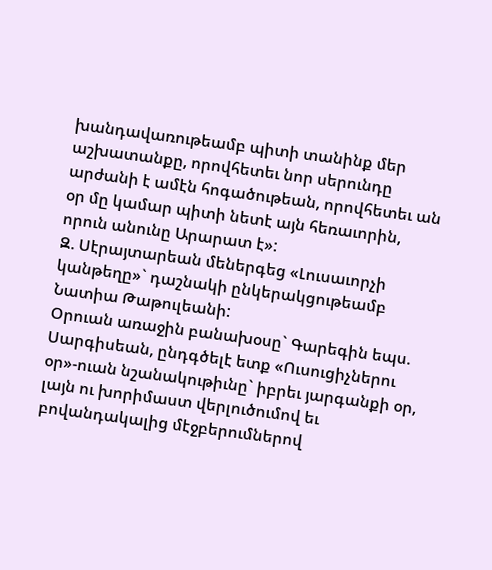խանդավառութեամբ պիտի տանինք մեր աշխատանքը, որովհետեւ նոր սերունդը արժանի է ամէն հոգածութեան, որովհետեւ ան օր մը կամար պիտի նետէ այն հեռաւորին, որուն անունը Արարատ է»:
Զ. Սէրայտարեան մեներգեց «Լուսաւորչի կանթեղը»` դաշնակի ընկերակցութեամբ Նատիա Թաթուլեանի:
Օրուան առաջին բանախօսը` Գարեգին եպս. Սարգիսեան, ընդգծելէ ետք «Ուսուցիչներու օր»-ուան նշանակութիւնը` իբրեւ յարգանքի օր, լայն ու խորիմաստ վերլուծումով եւ բովանդակալից մէջբերումներով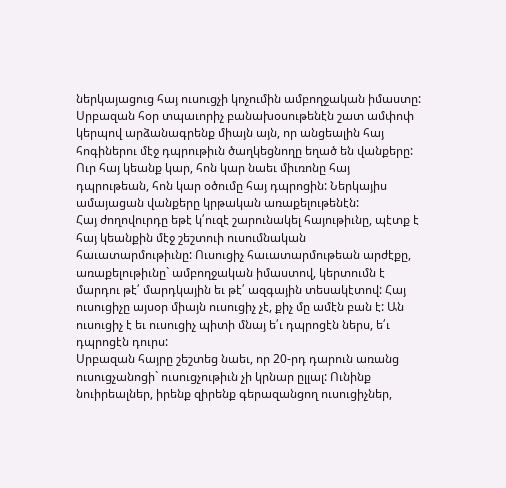ներկայացուց հայ ուսուցչի կոչումին ամբողջական իմաստը:
Սրբազան հօր տպաւորիչ բանախօսութենէն շատ ամփոփ կերպով արձանագրենք միայն այն, որ անցեալին հայ հոգիներու մէջ դպրութիւն ծաղկեցնողը եղած են վանքերը: Ուր հայ կեանք կար, հոն կար նաեւ միւռոնը հայ դպրութեան, հոն կար օծումը հայ դպրոցին: Ներկայիս ամայացան վանքերը կրթական առաքելութենէն:
Հայ ժողովուրդը եթէ կ՛ուզէ շարունակել հայութիւնը, պէտք է հայ կեանքին մէջ շեշտուի ուսումնական հաւատարմութիւնը: Ուսուցիչ հաւատարմութեան արժէքը, առաքելութիւնը` ամբողջական իմաստով, կերտումն է մարդու թէ՛ մարդկային եւ թէ՛ ազգային տեսակէտով: Հայ ուսուցիչը այսօր միայն ուսուցիչ չէ, քիչ մը ամէն բան է: Ան ուսուցիչ է եւ ուսուցիչ պիտի մնայ ե՛ւ դպրոցէն ներս, ե՛ւ դպրոցէն դուրս:
Սրբազան հայրը շեշտեց նաեւ, որ 20-րդ դարուն առանց ուսուցչանոցի` ուսուցչութիւն չի կրնար ըլլալ: Ունինք նուիրեալներ, իրենք զիրենք գերազանցող ուսուցիչներ,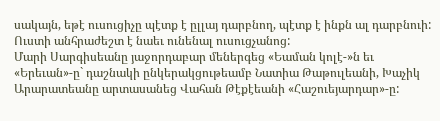սակայն, եթէ ուսուցիչը պէտք է ըլլայ դարբնող, պէտք է ինքն ալ դարբնուի: Ուստի անհրաժեշտ է նաեւ ունենալ ուսուցչանոց:
Մարի Սարգիսեանը յաջորդաբար մեներգեց «Եաման կոլէ-»ն եւ «Երեւան»-ը` դաշնակի ընկերակցութեամբ Նատիա Թաթուլեանի, Խաչիկ Արարատեանը արտասանեց Վահան Թէքէեանի «Հաշուեյարդար»-ը: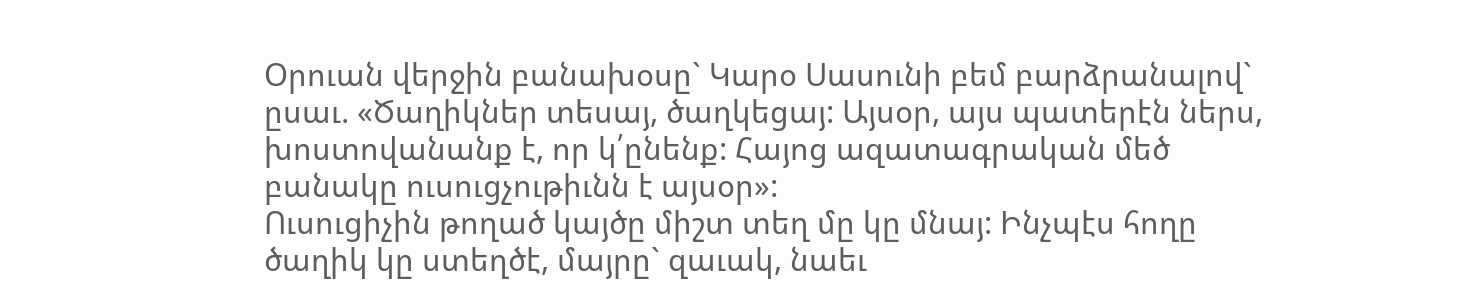Օրուան վերջին բանախօսը` Կարօ Սասունի բեմ բարձրանալով` ըսաւ. «Ծաղիկներ տեսայ, ծաղկեցայ: Այսօր, այս պատերէն ներս, խոստովանանք է, որ կ՛ընենք: Հայոց ազատագրական մեծ բանակը ուսուցչութիւնն է այսօր»:
Ուսուցիչին թողած կայծը միշտ տեղ մը կը մնայ: Ինչպէս հողը ծաղիկ կը ստեղծէ, մայրը` զաւակ, նաեւ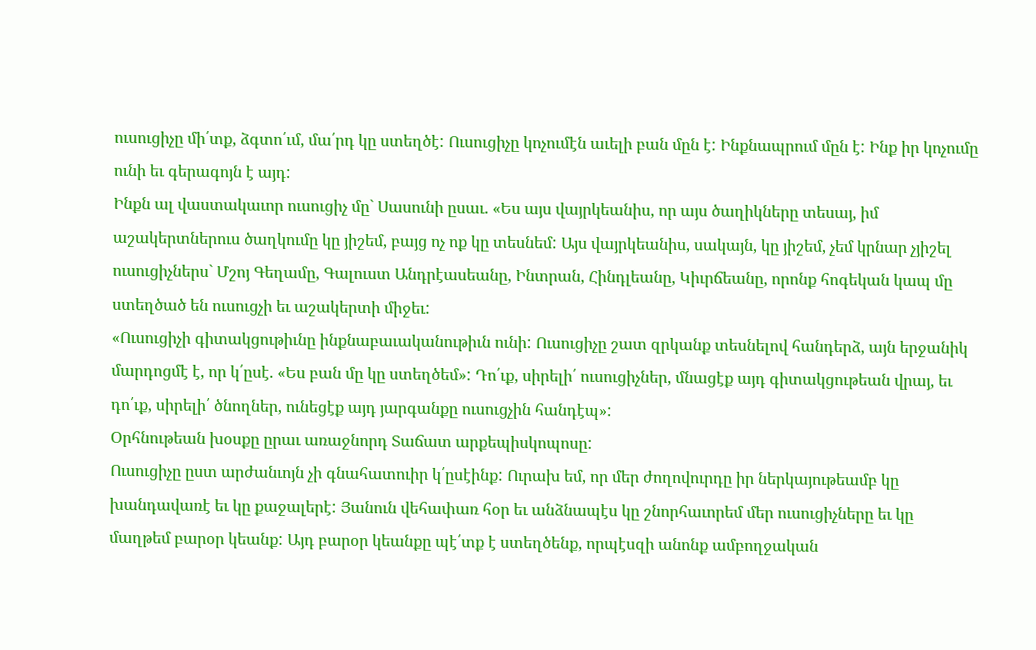ուսուցիչը մի՛տք, ձգտո՛ւմ, մա՛րդ կը ստեղծէ: Ուսուցիչը կոչումէն աւելի բան մըն է: Ինքնապրում մըն է: Ինք իր կոչումը ունի եւ գերագոյն է այդ:
Ինքն ալ վաստակաւոր ուսուցիչ մը` Սասունի ըսաւ. «Ես այս վայրկեանիս, որ այս ծաղիկները տեսայ, իմ աշակերտներուս ծաղկումը կը յիշեմ, բայց ոչ ոք կը տեսնեմ: Այս վայրկեանիս, սակայն, կը յիշեմ, չեմ կրնար չյիշել ուսուցիչներս` Մշոյ Գեղամը, Գալուստ Անդրէասեանը, Ինտրան, Հինդլեանը, Կիւրճեանը, որոնք հոգեկան կապ մը ստեղծած են ուսուցչի եւ աշակերտի միջեւ:
«Ուսուցիչի գիտակցութիւնը ինքնաբաւականութիւն ունի: Ուսուցիչը շատ զրկանք տեսնելով հանդերձ, այն երջանիկ մարդոցմէ է, որ կ՛ըսէ. «Ես բան մը կը ստեղծեմ»: Դո՛ւք, սիրելի՛ ուսուցիչներ, մնացէք այդ գիտակցութեան վրայ, եւ դո՛ւք, սիրելի՛ ծնողներ, ունեցէք այդ յարգանքը ուսուցչին հանդէպ»:
Օրհնութեան խօսքը ըրաւ առաջնորդ Տաճատ արքեպիսկոպոսը:
Ուսուցիչը ըստ արժանւոյն չի գնահատուիր կ՛ըսէինք: Ուրախ եմ, որ մեր ժողովուրդը իր ներկայութեամբ կը խանդավառէ եւ կը քաջալերէ: Յանուն վեհափառ հօր եւ անձնապէս կը շնորհաւորեմ մեր ուսուցիչները եւ կը մաղթեմ բարօր կեանք: Այդ բարօր կեանքը պէ՛տք է ստեղծենք, որպէսզի անոնք ամբողջական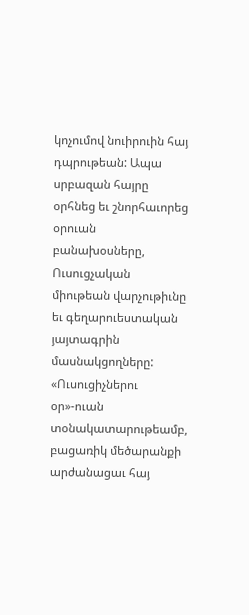կոչումով նուիրուին հայ դպրութեան: Ապա սրբազան հայրը օրհնեց եւ շնորհաւորեց օրուան բանախօսները, Ուսուցչական միութեան վարչութիւնը եւ գեղարուեստական յայտագրին մասնակցողները:
«Ուսուցիչներու օր»-ուան տօնակատարութեամբ, բացառիկ մեծարանքի արժանացաւ հայ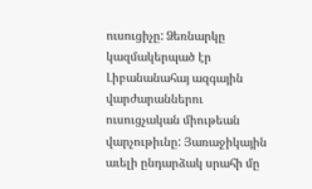ուսուցիչը: Ձեռնարկը կազմակերպած էր Լիբանանահայ ազգային վարժարաններու ուսուցչական միութեան վարչութիւնը: Յառաջիկային աւելի ընդարձակ սրահի մը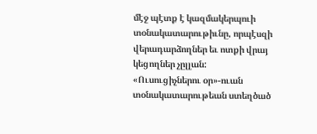մէջ պէտք է կազմակերպուի տօնակատարութիւնը, որպէսզի վերադարձողներ եւ ոտքի վրայ կեցողներ չըլլան:
«Ուսուցիչներու օր»-ուան տօնակատարութեան ստեղծած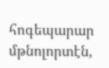հոգեպարար մթնոլորտէն,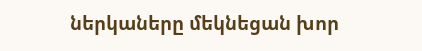ներկաները մեկնեցան խոր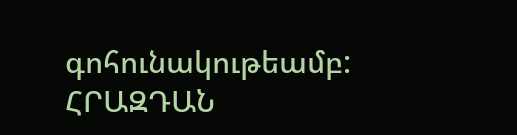գոհունակութեամբ:
ՀՐԱԶԴԱՆ